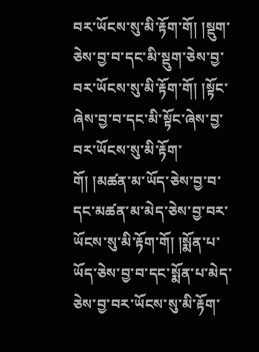བར་ཡོངས་སུ་མི་རྟོག་གོ། །སྡུག་ཅེས་བྱ་བ་དང་མི་སྡུག་ཅེས་བྱ་བར་ཡོངས་སུ་མི་རྟོག་གོ། །སྟོང་ཞེས་བྱ་བ་དང་མི་སྟོང་ཞེས་བྱ་བར་ཡོངས་སུ་མི་རྟོག་གོ། །མཚན་མ་ཡོད་ཅེས་བྱ་བ་དང་མཚན་མ་མེད་ཅེས་བྱ་བར་ཡོངས་སུ་མི་རྟོག་གོ། །སྨོན་པ་ཡོད་ཅེས་བྱ་བ་དང་སྨོན་པ་མེད་ཅེས་བྱ་བར་ཡོངས་སུ་མི་རྟོག་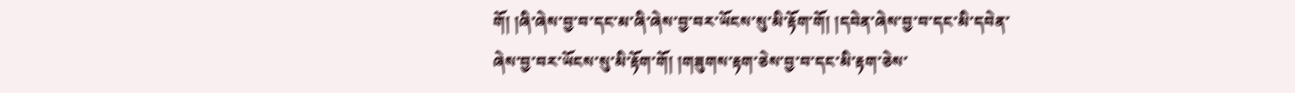གོ། །ཞི་ཞེས་བྱ་བ་དང་མ་ཞི་ཞེས་བྱ་བར་ཡོངས་སུ་མི་རྟོག་གོ། །དབེན་ཞེས་བྱ་བ་དང་མི་དབེན་ཞེས་བྱ་བར་ཡོངས་སུ་མི་རྟོག་གོ། །གཟུགས་རྟག་ཅེས་བྱ་བ་དང་མི་རྟག་ཅེས་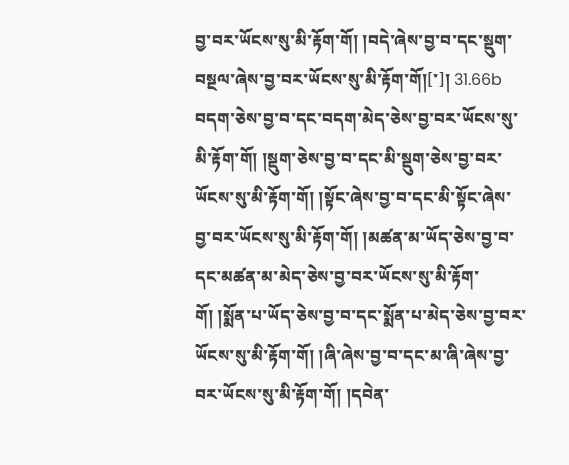བྱ་བར་ཡོངས་སུ་མི་རྟོག་གོ། །བདེ་ཞེས་བྱ་བ་དང་སྡུག་བསྔལ་ཞེས་བྱ་བར་ཡོངས་སུ་མི་རྟོག་གོ།[་]། 31.66b བདག་ཅེས་བྱ་བ་དང་བདག་མེད་ཅེས་བྱ་བར་ཡོངས་སུ་མི་རྟོག་གོ། །སྡུག་ཅེས་བྱ་བ་དང་མི་སྡུག་ཅེས་བྱ་བར་ཡོངས་སུ་མི་རྟོག་གོ། །སྟོང་ཞེས་བྱ་བ་དང་མི་སྟོང་ཞེས་བྱ་བར་ཡོངས་སུ་མི་རྟོག་གོ། །མཚན་མ་ཡོད་ཅེས་བྱ་བ་དང་མཚན་མ་མེད་ཅེས་བྱ་བར་ཡོངས་སུ་མི་རྟོག་གོ། །སྨོན་པ་ཡོད་ཅེས་བྱ་བ་དང་སྨོན་པ་མེད་ཅེས་བྱ་བར་ཡོངས་སུ་མི་རྟོག་གོ། །ཞི་ཞེས་བྱ་བ་དང་མ་ཞི་ཞེས་བྱ་བར་ཡོངས་སུ་མི་རྟོག་གོ། །དབེན་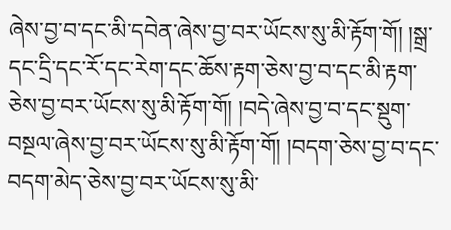ཞེས་བྱ་བ་དང་མི་དབེན་ཞེས་བྱ་བར་ཡོངས་སུ་མི་རྟོག་གོ། །སྒྲ་དང་དྲི་དང་རོ་དང་རེག་དང་ཆོས་རྟག་ཅེས་བྱ་བ་དང་མི་རྟག་ཅེས་བྱ་བར་ཡོངས་སུ་མི་རྟོག་གོ། །བདེ་ཞེས་བྱ་བ་དང་སྡུག་བསྔལ་ཞེས་བྱ་བར་ཡོངས་སུ་མི་རྟོག་གོ། །བདག་ཅེས་བྱ་བ་དང་བདག་མེད་ཅེས་བྱ་བར་ཡོངས་སུ་མི་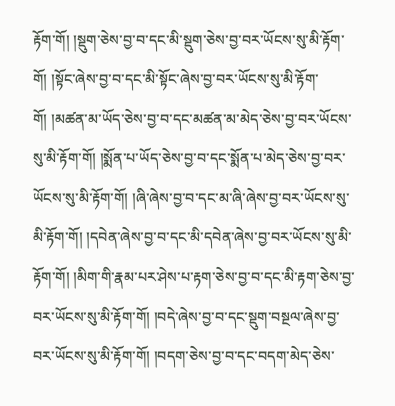རྟོག་གོ། །སྡུག་ཅེས་བྱ་བ་དང་མི་སྡུག་ཅེས་བྱ་བར་ཡོངས་སུ་མི་རྟོག་གོ། །སྟོང་ཞེས་བྱ་བ་དང་མི་སྟོང་ཞེས་བྱ་བར་ཡོངས་སུ་མི་རྟོག་གོ། །མཚན་མ་ཡོད་ཅེས་བྱ་བ་དང་མཚན་མ་མེད་ཅེས་བྱ་བར་ཡོངས་སུ་མི་རྟོག་གོ། །སྨོན་པ་ཡོད་ཅེས་བྱ་བ་དང་སྨོན་པ་མེད་ཅེས་བྱ་བར་ཡོངས་སུ་མི་རྟོག་གོ། །ཞི་ཞེས་བྱ་བ་དང་མ་ཞི་ཞེས་བྱ་བར་ཡོངས་སུ་མི་རྟོག་གོ། །དབེན་ཞེས་བྱ་བ་དང་མི་དབེན་ཞེས་བྱ་བར་ཡོངས་སུ་མི་རྟོག་གོ། །མིག་གི་རྣམ་པར་ཤེས་པ་རྟག་ཅེས་བྱ་བ་དང་མི་རྟག་ཅེས་བྱ་བར་ཡོངས་སུ་མི་རྟོག་གོ། །བདེ་ཞེས་བྱ་བ་དང་སྡུག་བསྔལ་ཞེས་བྱ་བར་ཡོངས་སུ་མི་རྟོག་གོ། །བདག་ཅེས་བྱ་བ་དང་བདག་མེད་ཅེས་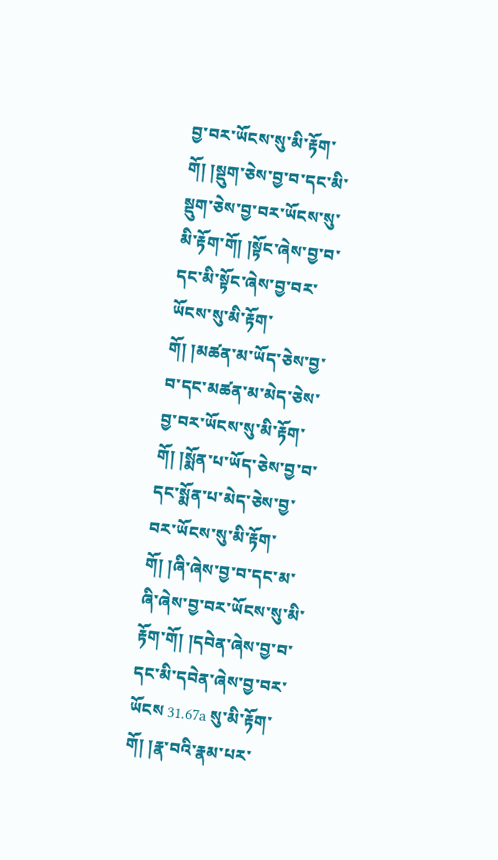བྱ་བར་ཡོངས་སུ་མི་རྟོག་གོ། །སྡུག་ཅེས་བྱ་བ་དང་མི་སྡུག་ཅེས་བྱ་བར་ཡོངས་སུ་མི་རྟོག་གོ། །སྟོང་ཞེས་བྱ་བ་དང་མི་སྟོང་ཞེས་བྱ་བར་ཡོངས་སུ་མི་རྟོག་གོ། །མཚན་མ་ཡོད་ཅེས་བྱ་བ་དང་མཚན་མ་མེད་ཅེས་བྱ་བར་ཡོངས་སུ་མི་རྟོག་གོ། །སྨོན་པ་ཡོད་ཅེས་བྱ་བ་དང་སྨོན་པ་མེད་ཅེས་བྱ་བར་ཡོངས་སུ་མི་རྟོག་གོ། །ཞི་ཞེས་བྱ་བ་དང་མ་ཞི་ཞེས་བྱ་བར་ཡོངས་སུ་མི་རྟོག་གོ། །དབེན་ཞེས་བྱ་བ་དང་མི་དབེན་ཞེས་བྱ་བར་ཡོངས 31.67a སུ་མི་རྟོག་གོ། །རྣ་བའི་རྣམ་པར་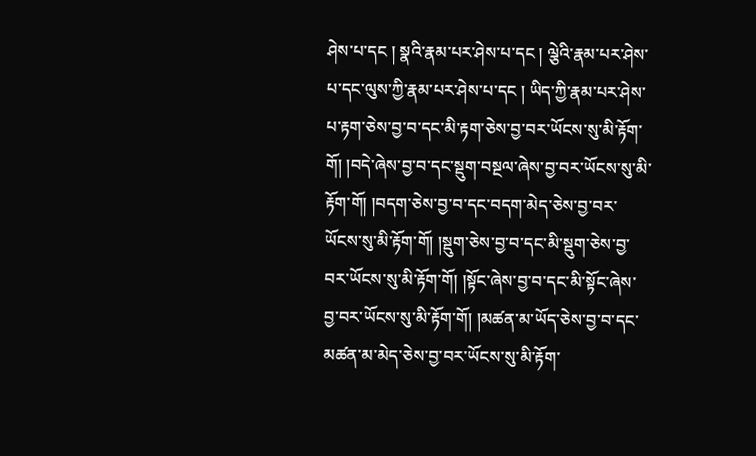ཤེས་པ་དང ། སྣའི་རྣམ་པར་ཤེས་པ་དང ། ལྕེའི་རྣམ་པར་ཤེས་པ་དང་ལུས་ཀྱི་རྣམ་པར་ཤེས་པ་དང ། ཡིད་ཀྱི་རྣམ་པར་ཤེས་པ་རྟག་ཅེས་བྱ་བ་དང་མི་རྟག་ཅེས་བྱ་བར་ཡོངས་སུ་མི་རྟོག་གོ། །བདེ་ཞེས་བྱ་བ་དང་སྡུག་བསྔལ་ཞེས་བྱ་བར་ཡོངས་སུ་མི་རྟོག་གོ། །བདག་ཅེས་བྱ་བ་དང་བདག་མེད་ཅེས་བྱ་བར་ཡོངས་སུ་མི་རྟོག་གོ། །སྡུག་ཅེས་བྱ་བ་དང་མི་སྡུག་ཅེས་བྱ་བར་ཡོངས་སུ་མི་རྟོག་གོ། །སྟོང་ཞེས་བྱ་བ་དང་མི་སྟོང་ཞེས་བྱ་བར་ཡོངས་སུ་མི་རྟོག་གོ། །མཚན་མ་ཡོད་ཅེས་བྱ་བ་དང་མཚན་མ་མེད་ཅེས་བྱ་བར་ཡོངས་སུ་མི་རྟོག་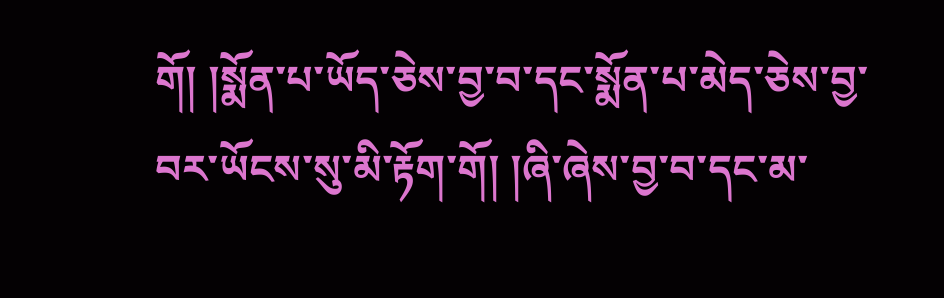གོ། །སྨོན་པ་ཡོད་ཅེས་བྱ་བ་དང་སྨོན་པ་མེད་ཅེས་བྱ་བར་ཡོངས་སུ་མི་རྟོག་གོ། །ཞི་ཞེས་བྱ་བ་དང་མ་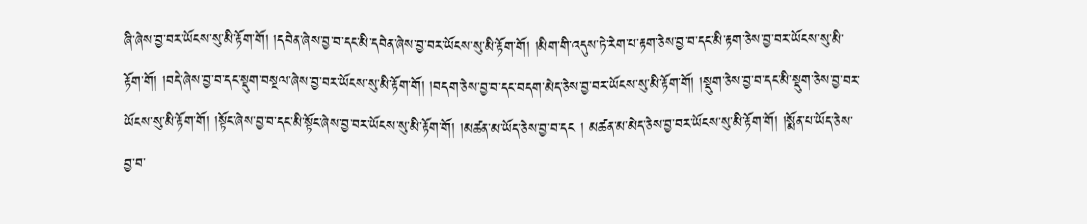ཞི་ཞེས་བྱ་བར་ཡོངས་སུ་མི་རྟོག་གོ། །དབེན་ཞེས་བྱ་བ་དང་མི་དབེན་ཞེས་བྱ་བར་ཡོངས་སུ་མི་རྟོག་གོ། །མིག་གི་འདུས་ཏེ་རེག་པ་རྟག་ཅེས་བྱ་བ་དང་མི་རྟག་ཅེས་བྱ་བར་ཡོངས་སུ་མི་རྟོག་གོ། །བདེ་ཞེས་བྱ་བ་དང་སྡུག་བསྔལ་ཞེས་བྱ་བར་ཡོངས་སུ་མི་རྟོག་གོ། །བདག་ཅེས་བྱ་བ་དང་བདག་མེད་ཅེས་བྱ་བར་ཡོངས་སུ་མི་རྟོག་གོ། །སྡུག་ཅེས་བྱ་བ་དང་མི་སྡུག་ཅེས་བྱ་བར་ཡོངས་སུ་མི་རྟོག་གོ། །སྟོང་ཞེས་བྱ་བ་དང་མི་སྟོང་ཞེས་བྱ་བར་ཡོངས་སུ་མི་རྟོག་གོ། །མཚན་མ་ཡོད་ཅེས་བྱ་བ་དང ། མཚན་མ་མེད་ཅེས་བྱ་བར་ཡོངས་སུ་མི་རྟོག་གོ། །སྨོན་པ་ཡོད་ཅེས་བྱ་བ་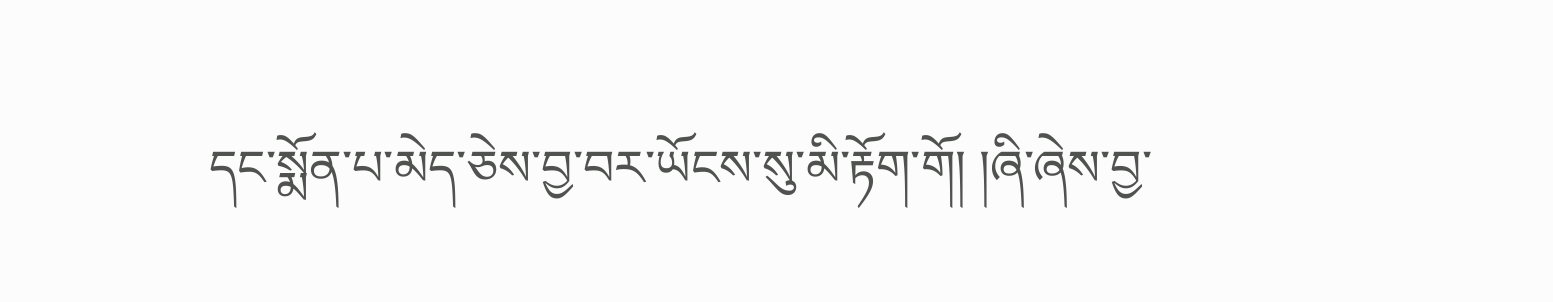དང་སྨོན་པ་མེད་ཅེས་བྱ་བར་ཡོངས་སུ་མི་རྟོག་གོ། །ཞི་ཞེས་བྱ་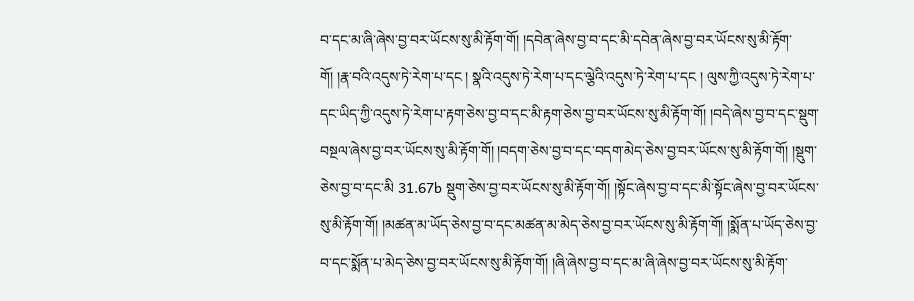བ་དང་མ་ཞི་ཞེས་བྱ་བར་ཡོངས་སུ་མི་རྟོག་གོ། །དབེན་ཞེས་བྱ་བ་དང་མི་དབེན་ཞེས་བྱ་བར་ཡོངས་སུ་མི་རྟོག་གོ། །རྣ་བའི་འདུས་ཏེ་རེག་པ་དང ། སྣའི་འདུས་ཏེ་རེག་པ་དང་ལྕེའི་འདུས་ཏེ་རེག་པ་དང ། ལུས་ཀྱི་འདུས་ཏེ་རེག་པ་དང་ཡིད་ཀྱི་འདུས་ཏེ་རེག་པ་རྟག་ཅེས་བྱ་བ་དང་མི་རྟག་ཅེས་བྱ་བར་ཡོངས་སུ་མི་རྟོག་གོ། །བདེ་ཞེས་བྱ་བ་དང་སྡུག་བསྔལ་ཞེས་བྱ་བར་ཡོངས་སུ་མི་རྟོག་གོ། །བདག་ཅེས་བྱ་བ་དང་བདག་མེད་ཅེས་བྱ་བར་ཡོངས་སུ་མི་རྟོག་གོ། །སྡུག་ཅེས་བྱ་བ་དང་མི 31.67b སྡུག་ཅེས་བྱ་བར་ཡོངས་སུ་མི་རྟོག་གོ། །སྟོང་ཞེས་བྱ་བ་དང་མི་སྟོང་ཞེས་བྱ་བར་ཡོངས་སུ་མི་རྟོག་གོ། །མཚན་མ་ཡོད་ཅེས་བྱ་བ་དང་མཚན་མ་མེད་ཅེས་བྱ་བར་ཡོངས་སུ་མི་རྟོག་གོ། །སྨོན་པ་ཡོད་ཅེས་བྱ་བ་དང་སྨོན་པ་མེད་ཅེས་བྱ་བར་ཡོངས་སུ་མི་རྟོག་གོ། །ཞི་ཞེས་བྱ་བ་དང་མ་ཞི་ཞེས་བྱ་བར་ཡོངས་སུ་མི་རྟོག་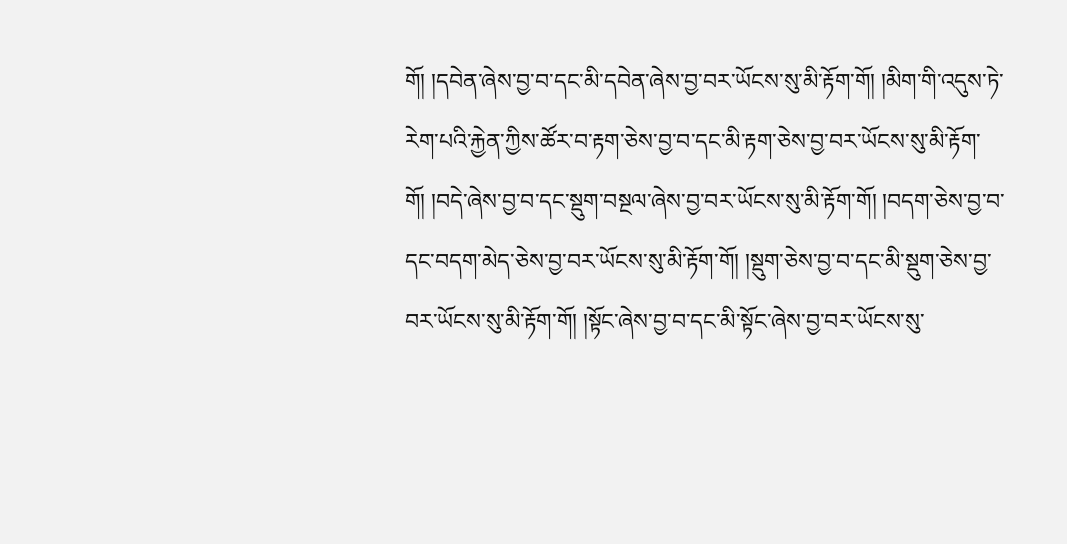གོ། །དབེན་ཞེས་བྱ་བ་དང་མི་དབེན་ཞེས་བྱ་བར་ཡོངས་སུ་མི་རྟོག་གོ། །མིག་གི་འདུས་ཏེ་རེག་པའི་རྐྱེན་ཀྱིས་ཚོར་བ་རྟག་ཅེས་བྱ་བ་དང་མི་རྟག་ཅེས་བྱ་བར་ཡོངས་སུ་མི་རྟོག་གོ། །བདེ་ཞེས་བྱ་བ་དང་སྡུག་བསྔལ་ཞེས་བྱ་བར་ཡོངས་སུ་མི་རྟོག་གོ། །བདག་ཅེས་བྱ་བ་དང་བདག་མེད་ཅེས་བྱ་བར་ཡོངས་སུ་མི་རྟོག་གོ། །སྡུག་ཅེས་བྱ་བ་དང་མི་སྡུག་ཅེས་བྱ་བར་ཡོངས་སུ་མི་རྟོག་གོ། །སྟོང་ཞེས་བྱ་བ་དང་མི་སྟོང་ཞེས་བྱ་བར་ཡོངས་སུ་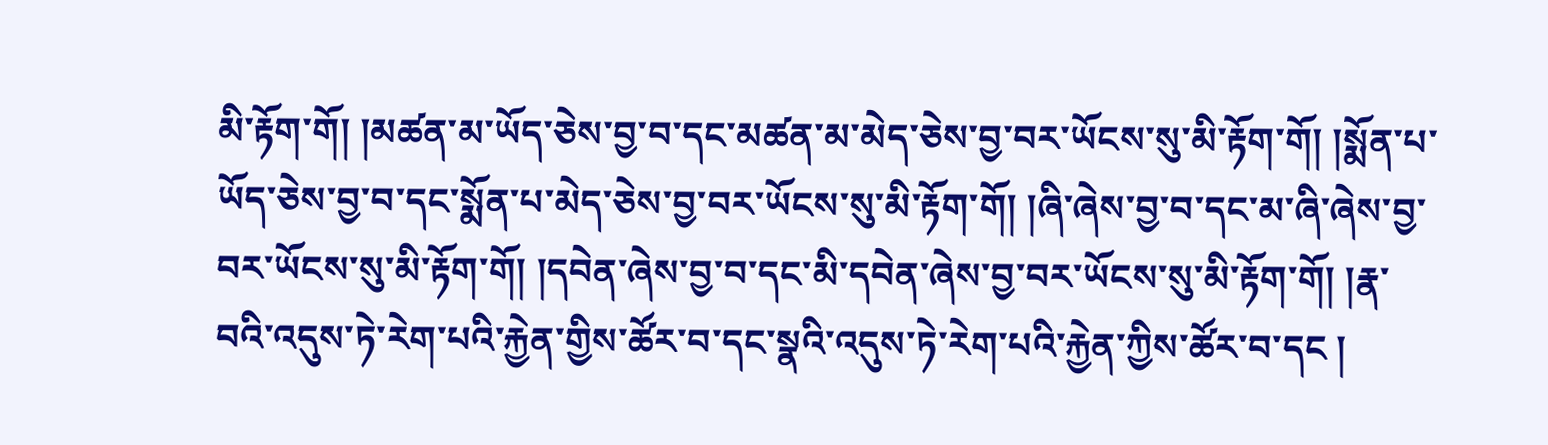མི་རྟོག་གོ། །མཚན་མ་ཡོད་ཅེས་བྱ་བ་དང་མཚན་མ་མེད་ཅེས་བྱ་བར་ཡོངས་སུ་མི་རྟོག་གོ། །སྨོན་པ་ཡོད་ཅེས་བྱ་བ་དང་སྨོན་པ་མེད་ཅེས་བྱ་བར་ཡོངས་སུ་མི་རྟོག་གོ། །ཞི་ཞེས་བྱ་བ་དང་མ་ཞི་ཞེས་བྱ་བར་ཡོངས་སུ་མི་རྟོག་གོ། །དབེན་ཞེས་བྱ་བ་དང་མི་དབེན་ཞེས་བྱ་བར་ཡོངས་སུ་མི་རྟོག་གོ། །རྣ་བའི་འདུས་ཏེ་རེག་པའི་རྐྱེན་གྱིས་ཚོར་བ་དང་སྣའི་འདུས་ཏེ་རེག་པའི་རྐྱེན་ཀྱིས་ཚོར་བ་དང །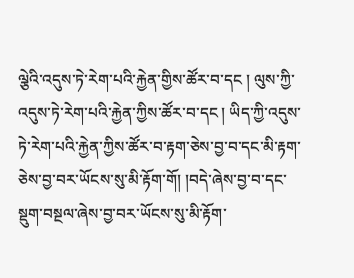ལྕེའི་འདུས་ཏེ་རེག་པའི་རྐྱེན་གྱིས་ཚོར་བ་དང ། ལུས་ཀྱི་འདུས་ཏེ་རེག་པའི་རྐྱེན་ཀྱིས་ཚོར་བ་དང ། ཡིད་ཀྱི་འདུས་ཏེ་རེག་པའི་རྐྱེན་ཀྱིས་ཚོར་བ་རྟག་ཅེས་བྱ་བ་དང་མི་རྟག་ཅེས་བྱ་བར་ཡོངས་སུ་མི་རྟོག་གོ། །བདེ་ཞེས་བྱ་བ་དང་སྡུག་བསྔལ་ཞེས་བྱ་བར་ཡོངས་སུ་མི་རྟོག་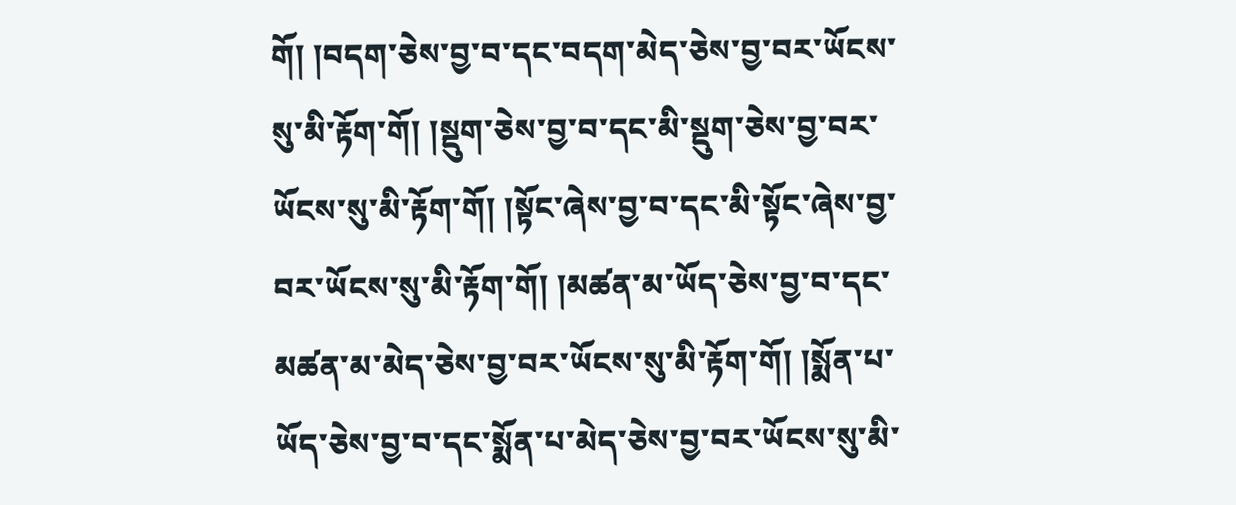གོ། །བདག་ཅེས་བྱ་བ་དང་བདག་མེད་ཅེས་བྱ་བར་ཡོངས་སུ་མི་རྟོག་གོ། །སྡུག་ཅེས་བྱ་བ་དང་མི་སྡུག་ཅེས་བྱ་བར་ཡོངས་སུ་མི་རྟོག་གོ། །སྟོང་ཞེས་བྱ་བ་དང་མི་སྟོང་ཞེས་བྱ་བར་ཡོངས་སུ་མི་རྟོག་གོ། །མཚན་མ་ཡོད་ཅེས་བྱ་བ་དང་མཚན་མ་མེད་ཅེས་བྱ་བར་ཡོངས་སུ་མི་རྟོག་གོ། །སྨོན་པ་ཡོད་ཅེས་བྱ་བ་དང་སྨོན་པ་མེད་ཅེས་བྱ་བར་ཡོངས་སུ་མི་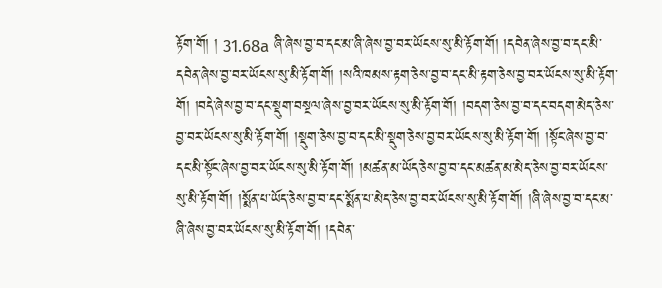རྟོག་གོ། ། 31.68a ཞི་ཞེས་བྱ་བ་དང་མ་ཞི་ཞེས་བྱ་བར་ཡོངས་སུ་མི་རྟོག་གོ། །དབེན་ཞེས་བྱ་བ་དང་མི་དབེན་ཞེས་བྱ་བར་ཡོངས་སུ་མི་རྟོག་གོ། །སའི་ཁམས་རྟག་ཅེས་བྱ་བ་དང་མི་རྟག་ཅེས་བྱ་བར་ཡོངས་སུ་མི་རྟོག་གོ། །བདེ་ཞེས་བྱ་བ་དང་སྡུག་བསྔལ་ཞེས་བྱ་བར་ཡོངས་སུ་མི་རྟོག་གོ། །བདག་ཅེས་བྱ་བ་དང་བདག་མེད་ཅེས་བྱ་བར་ཡོངས་སུ་མི་རྟོག་གོ། །སྡུག་ཅེས་བྱ་བ་དང་མི་སྡུག་ཅེས་བྱ་བར་ཡོངས་སུ་མི་རྟོག་གོ། །སྟོང་ཞེས་བྱ་བ་དང་མི་སྟོང་ཞེས་བྱ་བར་ཡོངས་སུ་མི་རྟོག་གོ། །མཚན་མ་ཡོད་ཅེས་བྱ་བ་དང་མཚན་མ་མེད་ཅེས་བྱ་བར་ཡོངས་སུ་མི་རྟོག་གོ། །སྨོན་པ་ཡོད་ཅེས་བྱ་བ་དང་སྨོན་པ་མེད་ཅེས་བྱ་བར་ཡོངས་སུ་མི་རྟོག་གོ། །ཞི་ཞེས་བྱ་བ་དང་མ་ཞི་ཞེས་བྱ་བར་ཡོངས་སུ་མི་རྟོག་གོ། །དབེན་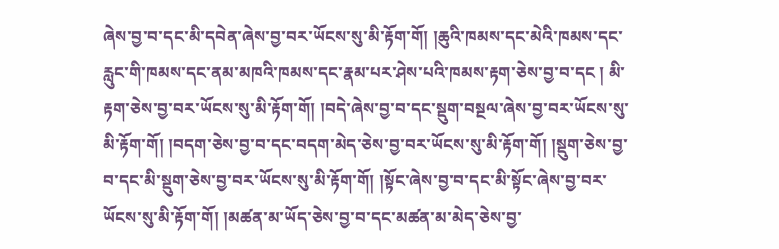ཞེས་བྱ་བ་དང་མི་དབེན་ཞེས་བྱ་བར་ཡོངས་སུ་མི་རྟོག་གོ། །ཆུའི་ཁམས་དང་མེའི་ཁམས་དང་རླུང་གི་ཁམས་དང་ནམ་མཁའི་ཁམས་དང་རྣམ་པར་ཤེས་པའི་ཁམས་རྟག་ཅེས་བྱ་བ་དང ། མི་རྟག་ཅེས་བྱ་བར་ཡོངས་སུ་མི་རྟོག་གོ། །བདེ་ཞེས་བྱ་བ་དང་སྡུག་བསྔལ་ཞེས་བྱ་བར་ཡོངས་སུ་མི་རྟོག་གོ། །བདག་ཅེས་བྱ་བ་དང་བདག་མེད་ཅེས་བྱ་བར་ཡོངས་སུ་མི་རྟོག་གོ། །སྡུག་ཅེས་བྱ་བ་དང་མི་སྡུག་ཅེས་བྱ་བར་ཡོངས་སུ་མི་རྟོག་གོ། །སྟོང་ཞེས་བྱ་བ་དང་མི་སྟོང་ཞེས་བྱ་བར་ཡོངས་སུ་མི་རྟོག་གོ། །མཚན་མ་ཡོད་ཅེས་བྱ་བ་དང་མཚན་མ་མེད་ཅེས་བྱ་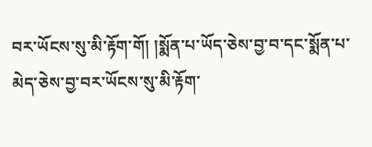བར་ཡོངས་སུ་མི་རྟོག་གོ། །སྨོན་པ་ཡོད་ཅེས་བྱ་བ་དང་སྨོན་པ་མེད་ཅེས་བྱ་བར་ཡོངས་སུ་མི་རྟོག་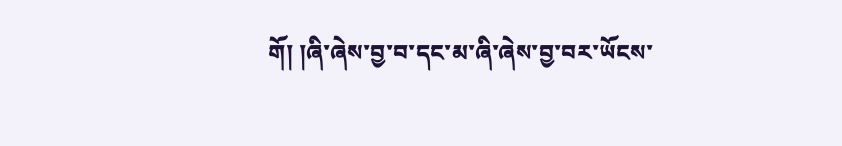གོ། །ཞི་ཞེས་བྱ་བ་དང་མ་ཞི་ཞེས་བྱ་བར་ཡོངས་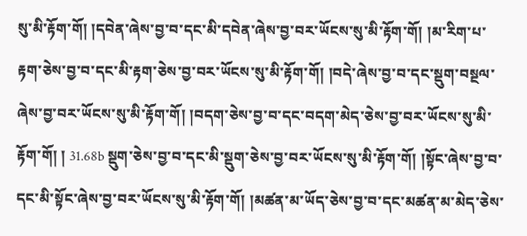སུ་མི་རྟོག་གོ། །དབེན་ཞེས་བྱ་བ་དང་མི་དབེན་ཞེས་བྱ་བར་ཡོངས་སུ་མི་རྟོག་གོ། །མ་རིག་པ་རྟག་ཅེས་བྱ་བ་དང་མི་རྟག་ཅེས་བྱ་བར་ཡོངས་སུ་མི་རྟོག་གོ། །བདེ་ཞེས་བྱ་བ་དང་སྡུག་བསྔལ་ཞེས་བྱ་བར་ཡོངས་སུ་མི་རྟོག་གོ། །བདག་ཅེས་བྱ་བ་དང་བདག་མེད་ཅེས་བྱ་བར་ཡོངས་སུ་མི་རྟོག་གོ། ། 31.68b སྡུག་ཅེས་བྱ་བ་དང་མི་སྡུག་ཅེས་བྱ་བར་ཡོངས་སུ་མི་རྟོག་གོ། །སྟོང་ཞེས་བྱ་བ་དང་མི་སྟོང་ཞེས་བྱ་བར་ཡོངས་སུ་མི་རྟོག་གོ། །མཚན་མ་ཡོད་ཅེས་བྱ་བ་དང་མཚན་མ་མེད་ཅེས་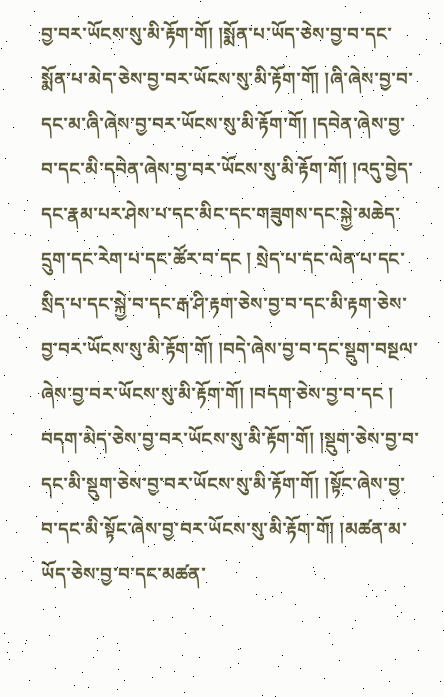བྱ་བར་ཡོངས་སུ་མི་རྟོག་གོ། །སྨོན་པ་ཡོད་ཅེས་བྱ་བ་དང་སྨོན་པ་མེད་ཅེས་བྱ་བར་ཡོངས་སུ་མི་རྟོག་གོ། །ཞི་ཞེས་བྱ་བ་དང་མ་ཞི་ཞེས་བྱ་བར་ཡོངས་སུ་མི་རྟོག་གོ། །དབེན་ཞེས་བྱ་བ་དང་མི་དབེན་ཞེས་བྱ་བར་ཡོངས་སུ་མི་རྟོག་གོ། །འདུ་བྱེད་དང་རྣམ་པར་ཤེས་པ་དང་མིང་དང་གཟུགས་དང་སྐྱེ་མཆེད་དྲུག་དང་རེག་པ་དང་ཚོར་བ་དང ། སྲེད་པ་དང་ལེན་པ་དང་སྲིད་པ་དང་སྐྱེ་བ་དང་རྒ་ཤི་རྟག་ཅེས་བྱ་བ་དང་མི་རྟག་ཅེས་བྱ་བར་ཡོངས་སུ་མི་རྟོག་གོ། །བདེ་ཞེས་བྱ་བ་དང་སྡུག་བསྔལ་ཞེས་བྱ་བར་ཡོངས་སུ་མི་རྟོག་གོ། །བདག་ཅེས་བྱ་བ་དང ། བདག་མེད་ཅེས་བྱ་བར་ཡོངས་སུ་མི་རྟོག་གོ། །སྡུག་ཅེས་བྱ་བ་དང་མི་སྡུག་ཅེས་བྱ་བར་ཡོངས་སུ་མི་རྟོག་གོ། །སྟོང་ཞེས་བྱ་བ་དང་མི་སྟོང་ཞེས་བྱ་བར་ཡོངས་སུ་མི་རྟོག་གོ། །མཚན་མ་ཡོད་ཅེས་བྱ་བ་དང་མཚན་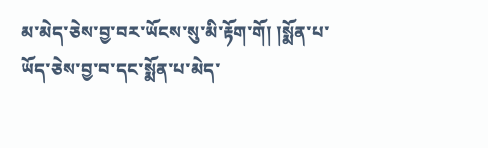མ་མེད་ཅེས་བྱ་བར་ཡོངས་སུ་མི་རྟོག་གོ། །སྨོན་པ་ཡོད་ཅེས་བྱ་བ་དང་སྨོན་པ་མེད་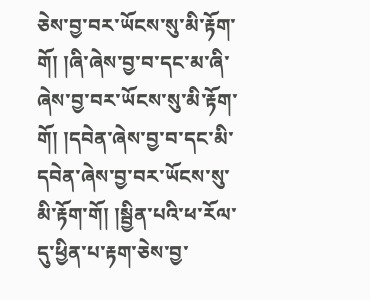ཅེས་བྱ་བར་ཡོངས་སུ་མི་རྟོག་གོ། །ཞི་ཞེས་བྱ་བ་དང་མ་ཞི་ཞེས་བྱ་བར་ཡོངས་སུ་མི་རྟོག་གོ། །དབེན་ཞེས་བྱ་བ་དང་མི་དབེན་ཞེས་བྱ་བར་ཡོངས་སུ་མི་རྟོག་གོ། །སྦྱིན་པའི་ཕ་རོལ་དུ་ཕྱིན་པ་རྟག་ཅེས་བྱ་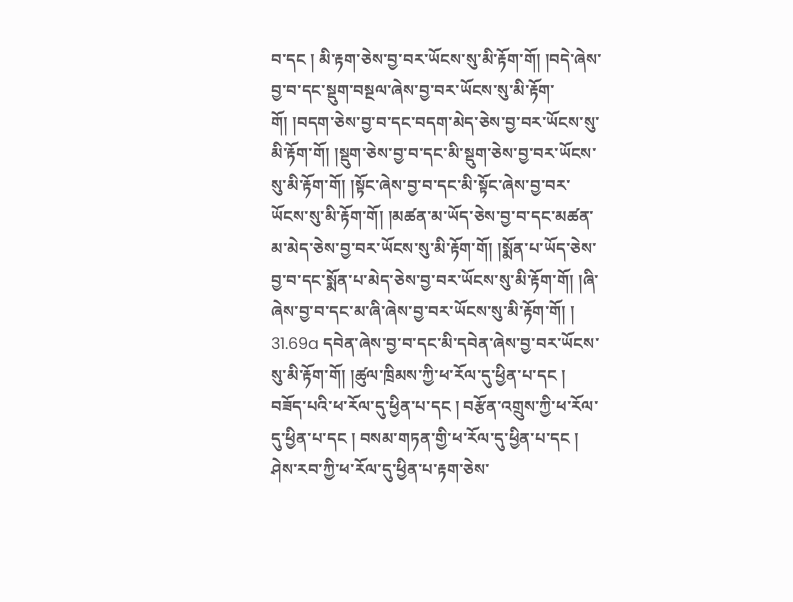བ་དང ། མི་རྟག་ཅེས་བྱ་བར་ཡོངས་སུ་མི་རྟོག་གོ། །བདེ་ཞེས་བྱ་བ་དང་སྡུག་བསྔལ་ཞེས་བྱ་བར་ཡོངས་སུ་མི་རྟོག་གོ། །བདག་ཅེས་བྱ་བ་དང་བདག་མེད་ཅེས་བྱ་བར་ཡོངས་སུ་མི་རྟོག་གོ། །སྡུག་ཅེས་བྱ་བ་དང་མི་སྡུག་ཅེས་བྱ་བར་ཡོངས་སུ་མི་རྟོག་གོ། །སྟོང་ཞེས་བྱ་བ་དང་མི་སྟོང་ཞེས་བྱ་བར་ཡོངས་སུ་མི་རྟོག་གོ། །མཚན་མ་ཡོད་ཅེས་བྱ་བ་དང་མཚན་མ་མེད་ཅེས་བྱ་བར་ཡོངས་སུ་མི་རྟོག་གོ། །སྨོན་པ་ཡོད་ཅེས་བྱ་བ་དང་སྨོན་པ་མེད་ཅེས་བྱ་བར་ཡོངས་སུ་མི་རྟོག་གོ། །ཞི་ཞེས་བྱ་བ་དང་མ་ཞི་ཞེས་བྱ་བར་ཡོངས་སུ་མི་རྟོག་གོ། ། 31.69a དབེན་ཞེས་བྱ་བ་དང་མི་དབེན་ཞེས་བྱ་བར་ཡོངས་སུ་མི་རྟོག་གོ། །ཚུལ་ཁྲིམས་ཀྱི་ཕ་རོལ་དུ་ཕྱིན་པ་དང ། བཟོད་པའི་ཕ་རོལ་དུ་ཕྱིན་པ་དང ། བརྩོན་འགྲུས་ཀྱི་ཕ་རོལ་དུ་ཕྱིན་པ་དང ། བསམ་གཏན་གྱི་ཕ་རོལ་དུ་ཕྱིན་པ་དང ། ཤེས་རབ་ཀྱི་ཕ་རོལ་དུ་ཕྱིན་པ་རྟག་ཅེས་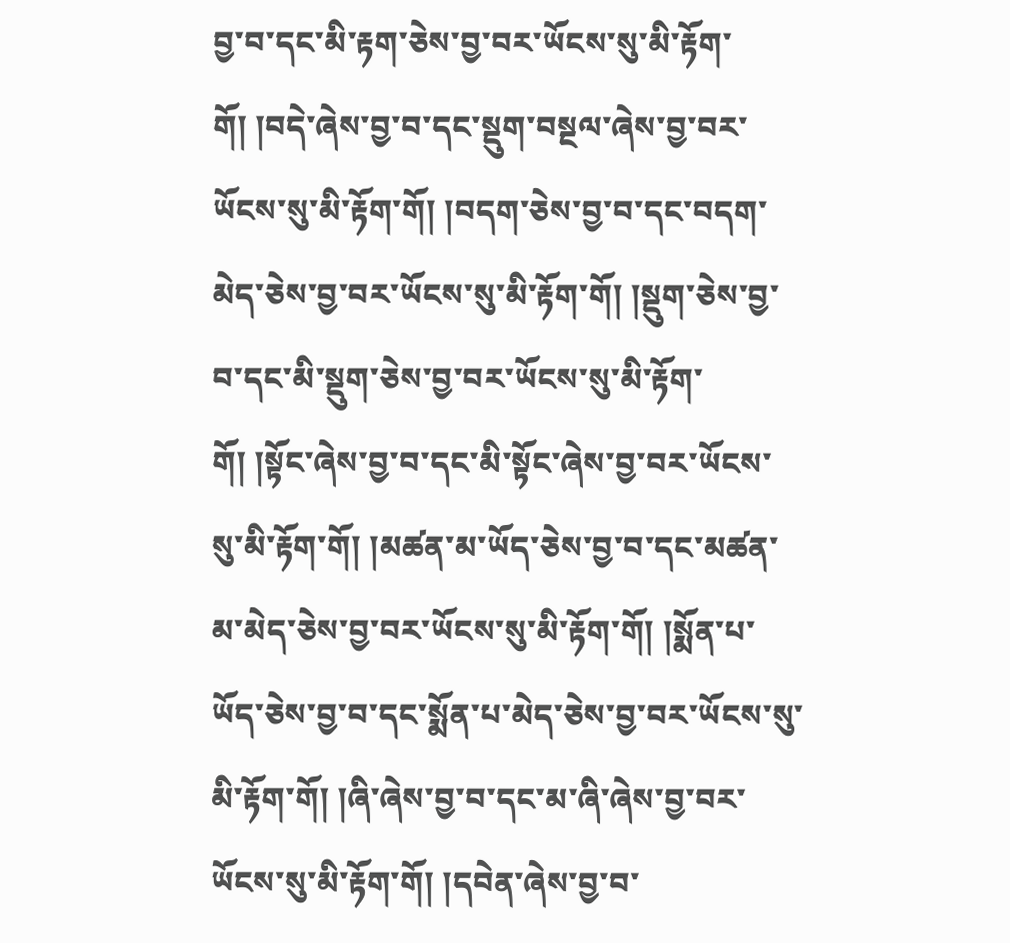བྱ་བ་དང་མི་རྟག་ཅེས་བྱ་བར་ཡོངས་སུ་མི་རྟོག་གོ། །བདེ་ཞེས་བྱ་བ་དང་སྡུག་བསྔལ་ཞེས་བྱ་བར་ཡོངས་སུ་མི་རྟོག་གོ། །བདག་ཅེས་བྱ་བ་དང་བདག་མེད་ཅེས་བྱ་བར་ཡོངས་སུ་མི་རྟོག་གོ། །སྡུག་ཅེས་བྱ་བ་དང་མི་སྡུག་ཅེས་བྱ་བར་ཡོངས་སུ་མི་རྟོག་གོ། །སྟོང་ཞེས་བྱ་བ་དང་མི་སྟོང་ཞེས་བྱ་བར་ཡོངས་སུ་མི་རྟོག་གོ། །མཚན་མ་ཡོད་ཅེས་བྱ་བ་དང་མཚན་མ་མེད་ཅེས་བྱ་བར་ཡོངས་སུ་མི་རྟོག་གོ། །སྨོན་པ་ཡོད་ཅེས་བྱ་བ་དང་སྨོན་པ་མེད་ཅེས་བྱ་བར་ཡོངས་སུ་མི་རྟོག་གོ། །ཞི་ཞེས་བྱ་བ་དང་མ་ཞི་ཞེས་བྱ་བར་ཡོངས་སུ་མི་རྟོག་གོ། །དབེན་ཞེས་བྱ་བ་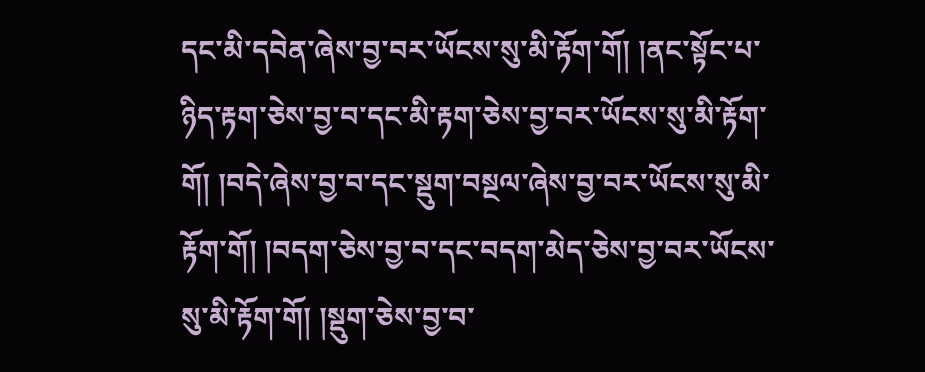དང་མི་དབེན་ཞེས་བྱ་བར་ཡོངས་སུ་མི་རྟོག་གོ། །ནང་སྟོང་པ་ཉིད་རྟག་ཅེས་བྱ་བ་དང་མི་རྟག་ཅེས་བྱ་བར་ཡོངས་སུ་མི་རྟོག་གོ། །བདེ་ཞེས་བྱ་བ་དང་སྡུག་བསྔལ་ཞེས་བྱ་བར་ཡོངས་སུ་མི་རྟོག་གོ། །བདག་ཅེས་བྱ་བ་དང་བདག་མེད་ཅེས་བྱ་བར་ཡོངས་སུ་མི་རྟོག་གོ། །སྡུག་ཅེས་བྱ་བ་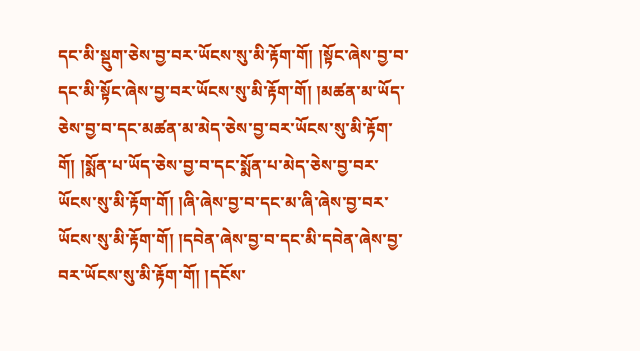དང་མི་སྡུག་ཅེས་བྱ་བར་ཡོངས་སུ་མི་རྟོག་གོ། །སྟོང་ཞེས་བྱ་བ་དང་མི་སྟོང་ཞེས་བྱ་བར་ཡོངས་སུ་མི་རྟོག་གོ། །མཚན་མ་ཡོད་ཅེས་བྱ་བ་དང་མཚན་མ་མེད་ཅེས་བྱ་བར་ཡོངས་སུ་མི་རྟོག་གོ། །སྨོན་པ་ཡོད་ཅེས་བྱ་བ་དང་སྨོན་པ་མེད་ཅེས་བྱ་བར་ཡོངས་སུ་མི་རྟོག་གོ། །ཞི་ཞེས་བྱ་བ་དང་མ་ཞི་ཞེས་བྱ་བར་ཡོངས་སུ་མི་རྟོག་གོ། །དབེན་ཞེས་བྱ་བ་དང་མི་དབེན་ཞེས་བྱ་བར་ཡོངས་སུ་མི་རྟོག་གོ། །དངོས་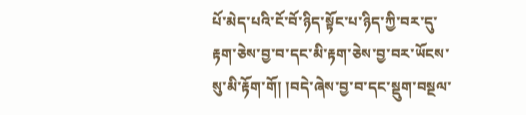པོ་མེད་པའི་ངོ་བོ་ཉིད་སྟོང་པ་ཉིད་ཀྱི་བར་དུ་རྟག་ཅེས་བྱ་བ་དང་མི་རྟག་ཅེས་བྱ་བར་ཡོངས་སུ་མི་རྟོག་གོ། །བདེ་ཞེས་བྱ་བ་དང་སྡུག་བསྔལ་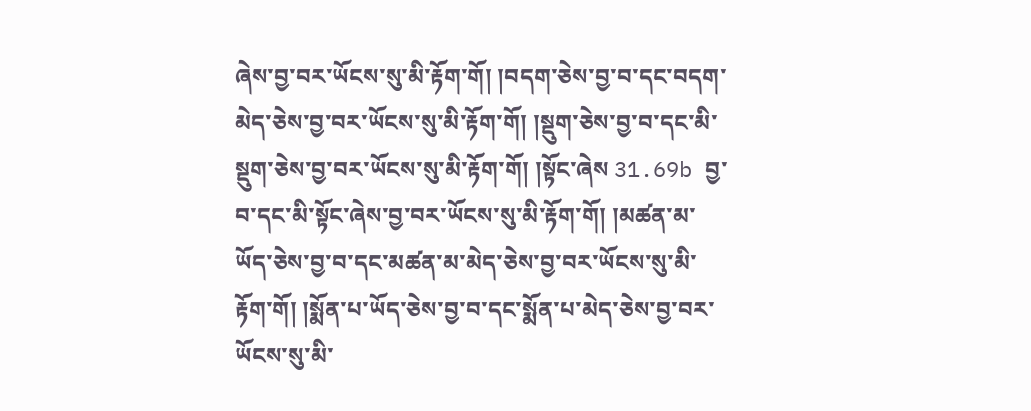ཞེས་བྱ་བར་ཡོངས་སུ་མི་རྟོག་གོ། །བདག་ཅེས་བྱ་བ་དང་བདག་མེད་ཅེས་བྱ་བར་ཡོངས་སུ་མི་རྟོག་གོ། །སྡུག་ཅེས་བྱ་བ་དང་མི་སྡུག་ཅེས་བྱ་བར་ཡོངས་སུ་མི་རྟོག་གོ། །སྟོང་ཞེས 31.69b བྱ་བ་དང་མི་སྟོང་ཞེས་བྱ་བར་ཡོངས་སུ་མི་རྟོག་གོ། །མཚན་མ་ཡོད་ཅེས་བྱ་བ་དང་མཚན་མ་མེད་ཅེས་བྱ་བར་ཡོངས་སུ་མི་རྟོག་གོ། །སྨོན་པ་ཡོད་ཅེས་བྱ་བ་དང་སྨོན་པ་མེད་ཅེས་བྱ་བར་ཡོངས་སུ་མི་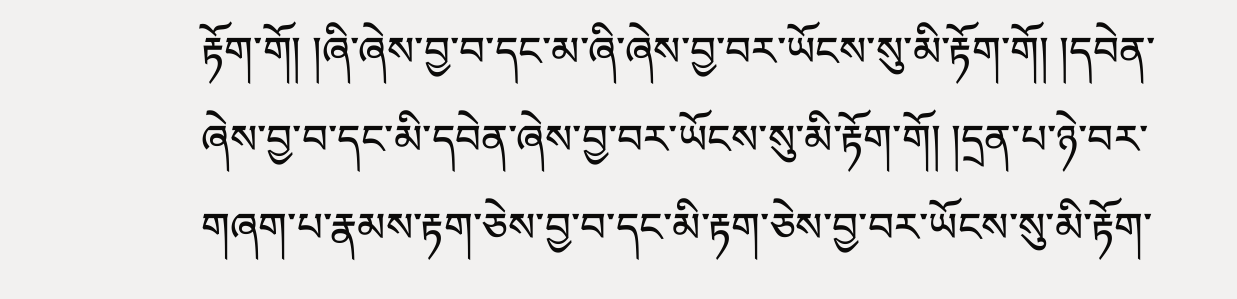རྟོག་གོ། །ཞི་ཞེས་བྱ་བ་དང་མ་ཞི་ཞེས་བྱ་བར་ཡོངས་སུ་མི་རྟོག་གོ། །དབེན་ཞེས་བྱ་བ་དང་མི་དབེན་ཞེས་བྱ་བར་ཡོངས་སུ་མི་རྟོག་གོ། །དྲན་པ་ཉེ་བར་གཞག་པ་རྣམས་རྟག་ཅེས་བྱ་བ་དང་མི་རྟག་ཅེས་བྱ་བར་ཡོངས་སུ་མི་རྟོག་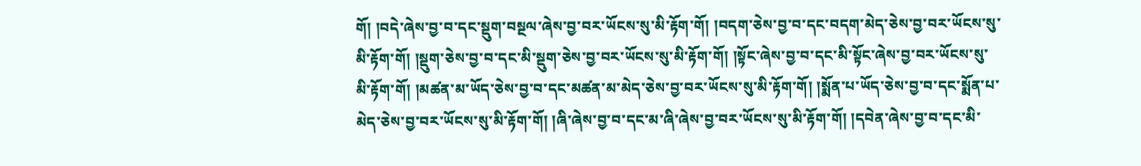གོ། །བདེ་ཞེས་བྱ་བ་དང་སྡུག་བསྔལ་ཞེས་བྱ་བར་ཡོངས་སུ་མི་རྟོག་གོ། །བདག་ཅེས་བྱ་བ་དང་བདག་མེད་ཅེས་བྱ་བར་ཡོངས་སུ་མི་རྟོག་གོ། །སྡུག་ཅེས་བྱ་བ་དང་མི་སྡུག་ཅེས་བྱ་བར་ཡོངས་སུ་མི་རྟོག་གོ། །སྟོང་ཞེས་བྱ་བ་དང་མི་སྟོང་ཞེས་བྱ་བར་ཡོངས་སུ་མི་རྟོག་གོ། །མཚན་མ་ཡོད་ཅེས་བྱ་བ་དང་མཚན་མ་མེད་ཅེས་བྱ་བར་ཡོངས་སུ་མི་རྟོག་གོ། །སྨོན་པ་ཡོད་ཅེས་བྱ་བ་དང་སྨོན་པ་མེད་ཅེས་བྱ་བར་ཡོངས་སུ་མི་རྟོག་གོ། །ཞི་ཞེས་བྱ་བ་དང་མ་ཞི་ཞེས་བྱ་བར་ཡོངས་སུ་མི་རྟོག་གོ། །དབེན་ཞེས་བྱ་བ་དང་མི་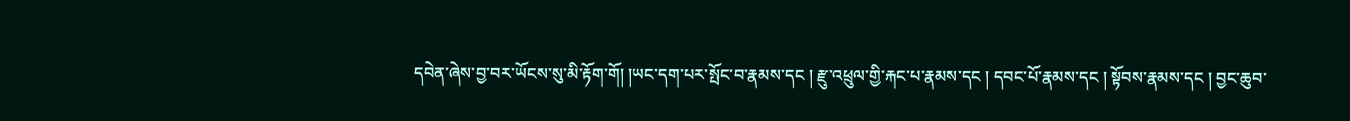དབེན་ཞེས་བྱ་བར་ཡོངས་སུ་མི་རྟོག་གོ། །ཡང་དག་པར་སྤོང་བ་རྣམས་དང ། རྫུ་འཕྲུལ་གྱི་རྐང་པ་རྣམས་དང ། དབང་པོ་རྣམས་དང ། སྟོབས་རྣམས་དང ། བྱང་ཆུབ་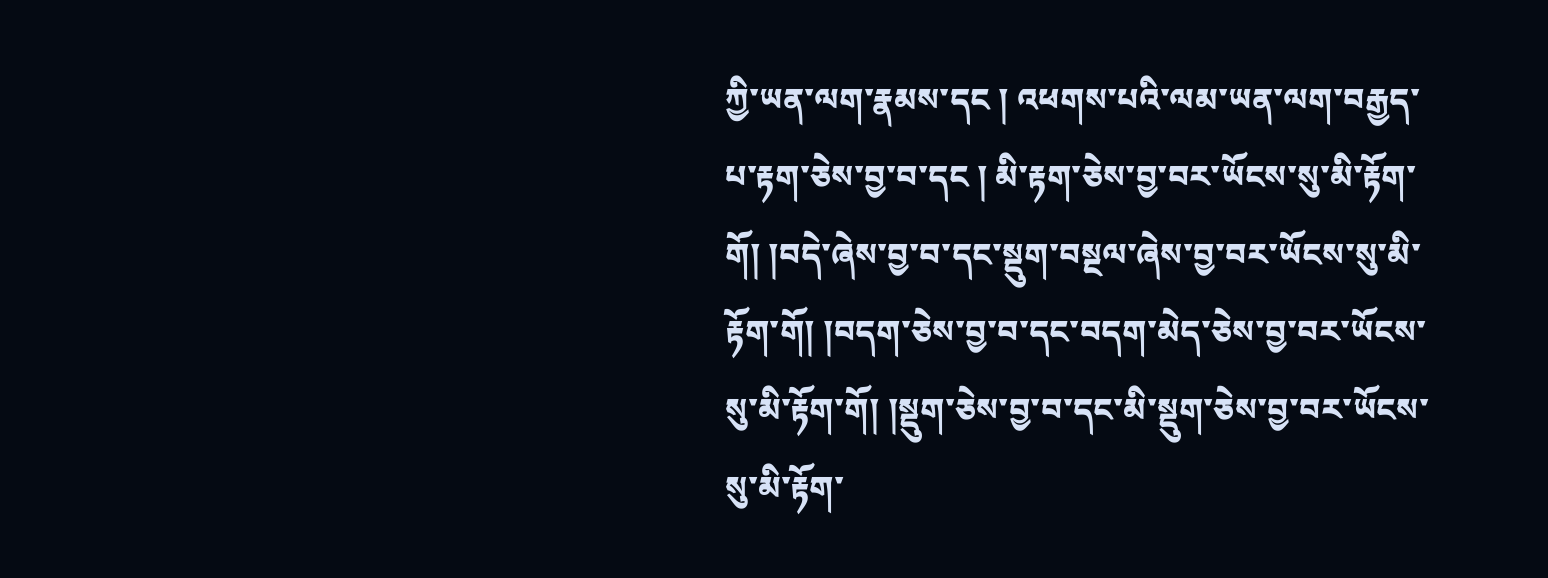ཀྱི་ཡན་ལག་རྣམས་དང ། འཕགས་པའི་ལམ་ཡན་ལག་བརྒྱད་པ་རྟག་ཅེས་བྱ་བ་དང ། མི་རྟག་ཅེས་བྱ་བར་ཡོངས་སུ་མི་རྟོག་གོ། །བདེ་ཞེས་བྱ་བ་དང་སྡུག་བསྔལ་ཞེས་བྱ་བར་ཡོངས་སུ་མི་རྟོག་གོ། །བདག་ཅེས་བྱ་བ་དང་བདག་མེད་ཅེས་བྱ་བར་ཡོངས་སུ་མི་རྟོག་གོ། །སྡུག་ཅེས་བྱ་བ་དང་མི་སྡུག་ཅེས་བྱ་བར་ཡོངས་སུ་མི་རྟོག་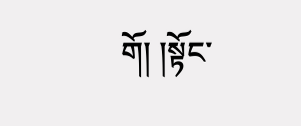གོ། །སྟོང་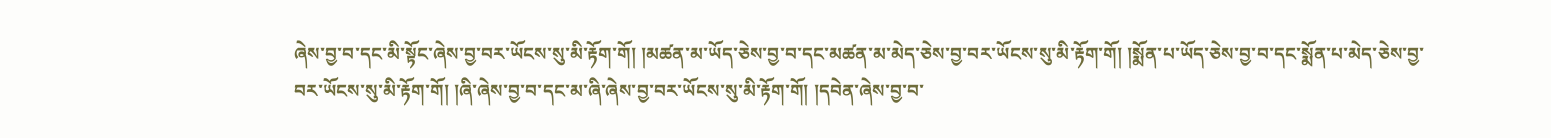ཞེས་བྱ་བ་དང་མི་སྟོང་ཞེས་བྱ་བར་ཡོངས་སུ་མི་རྟོག་གོ། །མཚན་མ་ཡོད་ཅེས་བྱ་བ་དང་མཚན་མ་མེད་ཅེས་བྱ་བར་ཡོངས་སུ་མི་རྟོག་གོ། །སྨོན་པ་ཡོད་ཅེས་བྱ་བ་དང་སྨོན་པ་མེད་ཅེས་བྱ་བར་ཡོངས་སུ་མི་རྟོག་གོ། །ཞི་ཞེས་བྱ་བ་དང་མ་ཞི་ཞེས་བྱ་བར་ཡོངས་སུ་མི་རྟོག་གོ། །དབེན་ཞེས་བྱ་བ་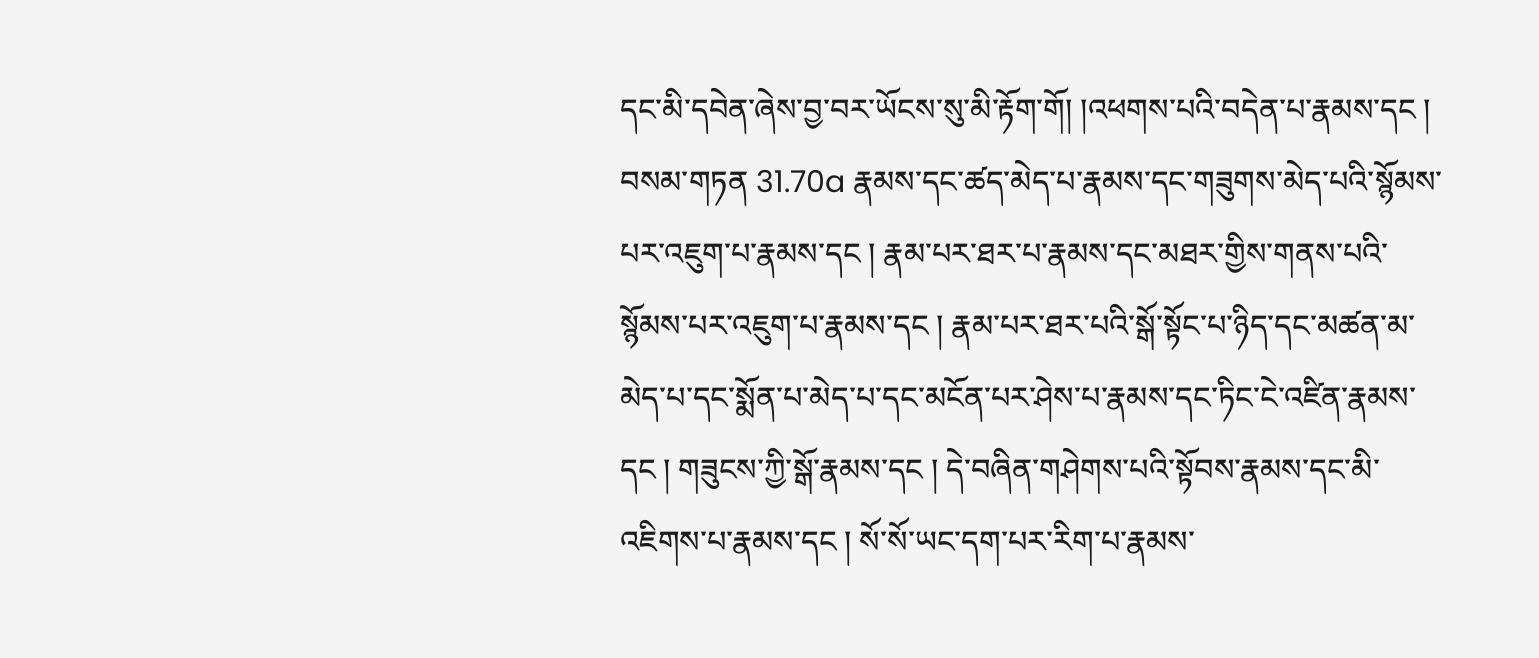དང་མི་དབེན་ཞེས་བྱ་བར་ཡོངས་སུ་མི་རྟོག་གོ། །འཕགས་པའི་བདེན་པ་རྣམས་དང ། བསམ་གཏན 31.70a རྣམས་དང་ཚད་མེད་པ་རྣམས་དང་གཟུགས་མེད་པའི་སྙོམས་པར་འཇུག་པ་རྣམས་དང ། རྣམ་པར་ཐར་པ་རྣམས་དང་མཐར་གྱིས་གནས་པའི་སྙོམས་པར་འཇུག་པ་རྣམས་དང ། རྣམ་པར་ཐར་པའི་སྒོ་སྟོང་པ་ཉིད་དང་མཚན་མ་མེད་པ་དང་སྨོན་པ་མེད་པ་དང་མངོན་པར་ཤེས་པ་རྣམས་དང་ཏིང་ངེ་འཛིན་རྣམས་དང ། གཟུངས་ཀྱི་སྒོ་རྣམས་དང ། དེ་བཞིན་གཤེགས་པའི་སྟོབས་རྣམས་དང་མི་འཇིགས་པ་རྣམས་དང ། སོ་སོ་ཡང་དག་པར་རིག་པ་རྣམས་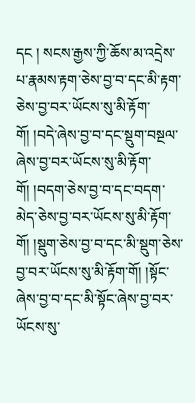དང ། སངས་རྒྱས་ཀྱི་ཆོས་མ་འདྲེས་པ་རྣམས་རྟག་ཅེས་བྱ་བ་དང་མི་རྟག་ཅེས་བྱ་བར་ཡོངས་སུ་མི་རྟོག་གོ། །བདེ་ཞེས་བྱ་བ་དང་སྡུག་བསྔལ་ཞེས་བྱ་བར་ཡོངས་སུ་མི་རྟོག་གོ། །བདག་ཅེས་བྱ་བ་དང་བདག་མེད་ཅེས་བྱ་བར་ཡོངས་སུ་མི་རྟོག་གོ། །སྡུག་ཅེས་བྱ་བ་དང་མི་སྡུག་ཅེས་བྱ་བར་ཡོངས་སུ་མི་རྟོག་གོ། །སྟོང་ཞེས་བྱ་བ་དང་མི་སྟོང་ཞེས་བྱ་བར་ཡོངས་སུ་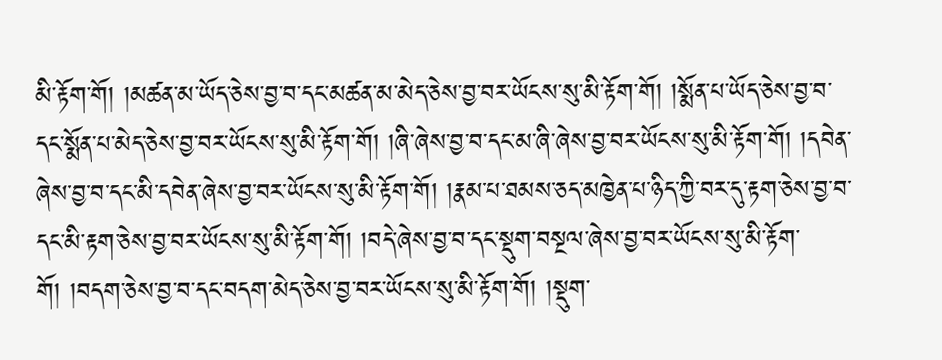མི་རྟོག་གོ། །མཚན་མ་ཡོད་ཅེས་བྱ་བ་དང་མཚན་མ་མེད་ཅེས་བྱ་བར་ཡོངས་སུ་མི་རྟོག་གོ། །སྨོན་པ་ཡོད་ཅེས་བྱ་བ་དང་སྨོན་པ་མེད་ཅེས་བྱ་བར་ཡོངས་སུ་མི་རྟོག་གོ། །ཞི་ཞེས་བྱ་བ་དང་མ་ཞི་ཞེས་བྱ་བར་ཡོངས་སུ་མི་རྟོག་གོ། །དབེན་ཞེས་བྱ་བ་དང་མི་དབེན་ཞེས་བྱ་བར་ཡོངས་སུ་མི་རྟོག་གོ། །རྣམ་པ་ཐམས་ཅད་མཁྱེན་པ་ཉིད་ཀྱི་བར་དུ་རྟག་ཅེས་བྱ་བ་དང་མི་རྟག་ཅེས་བྱ་བར་ཡོངས་སུ་མི་རྟོག་གོ། །བདེ་ཞེས་བྱ་བ་དང་སྡུག་བསྔལ་ཞེས་བྱ་བར་ཡོངས་སུ་མི་རྟོག་གོ། །བདག་ཅེས་བྱ་བ་དང་བདག་མེད་ཅེས་བྱ་བར་ཡོངས་སུ་མི་རྟོག་གོ། །སྡུག་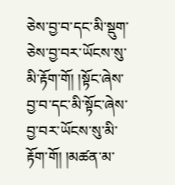ཅེས་བྱ་བ་དང་མི་སྡུག་ཅེས་བྱ་བར་ཡོངས་སུ་མི་རྟོག་གོ། །སྟོང་ཞེས་བྱ་བ་དང་མི་སྟོང་ཞེས་བྱ་བར་ཡོངས་སུ་མི་རྟོག་གོ། །མཚན་མ་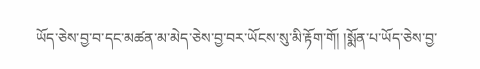ཡོད་ཅེས་བྱ་བ་དང་མཚན་མ་མེད་ཅེས་བྱ་བར་ཡོངས་སུ་མི་རྟོག་གོ། །སྨོན་པ་ཡོད་ཅེས་བྱ་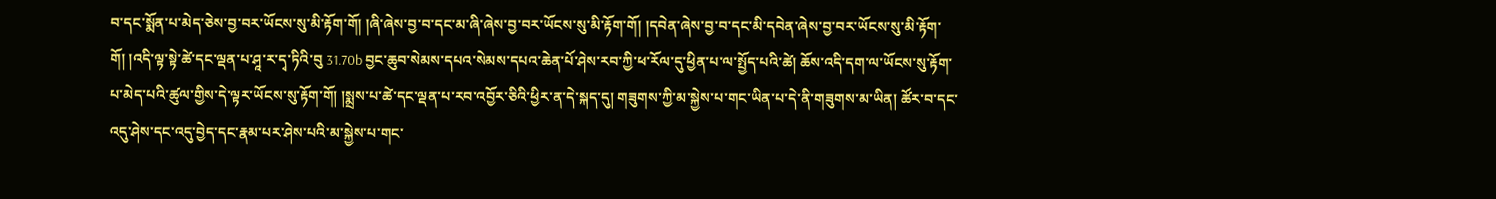བ་དང་སྨོན་པ་མེད་ཅེས་བྱ་བར་ཡོངས་སུ་མི་རྟོག་གོ། །ཞི་ཞེས་བྱ་བ་དང་མ་ཞི་ཞེས་བྱ་བར་ཡོངས་སུ་མི་རྟོག་གོ། །དབེན་ཞེས་བྱ་བ་དང་མི་དབེན་ཞེས་བྱ་བར་ཡོངས་སུ་མི་རྟོག་གོ། །འདི་ལྟ་སྟེ་ཚེ་དང་ལྡན་པ་ཤཱ་ར་དྭ་ཏིའི་བུ 31.70b བྱང་ཆུབ་སེམས་དཔའ་སེམས་དཔའ་ཆེན་པོ་ཤེས་རབ་ཀྱི་ཕ་རོལ་དུ་ཕྱིན་པ་ལ་སྤྱོད་པའི་ཚེ། ཆོས་འདི་དག་ལ་ཡོངས་སུ་རྟོག་པ་མེད་པའི་ཚུལ་གྱིས་དེ་ལྟར་ཡོངས་སུ་རྟོག་གོ། །སྨྲས་པ་ཚེ་དང་ལྡན་པ་རབ་འབྱོར་ཅིའི་ཕྱིར་ན་དེ་སྐད་དུ། གཟུགས་ཀྱི་མ་སྐྱེས་པ་གང་ཡིན་པ་དེ་ནི་གཟུགས་མ་ཡིན། ཚོར་བ་དང་འདུ་ཤེས་དང་འདུ་བྱེད་དང་རྣམ་པར་ཤེས་པའི་མ་སྐྱེས་པ་གང་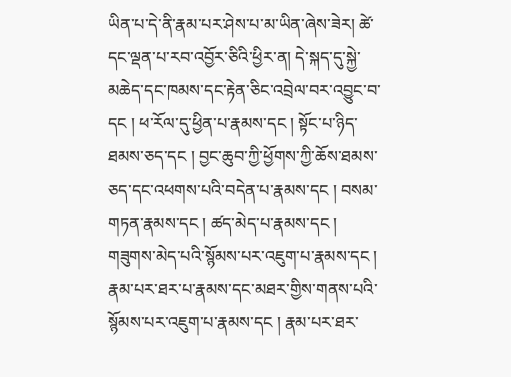ཡིན་པ་དེ་ནི་རྣམ་པར་ཤེས་པ་མ་ཡིན་ཞེས་ཟེར། ཚེ་དང་ལྡན་པ་རབ་འབྱོར་ཅིའི་ཕྱིར་ན། དེ་སྐད་དུ་སྐྱེ་མཆེད་དང་ཁམས་དང་རྟེན་ཅིང་འབྲེལ་བར་འབྱུང་བ་དང ། ཕ་རོལ་དུ་ཕྱིན་པ་རྣམས་དང ། སྟོང་པ་ཉིད་ཐམས་ཅད་དང ། བྱང་ཆུབ་ཀྱི་ཕྱོགས་ཀྱི་ཆོས་ཐམས་ཅད་དང་འཕགས་པའི་བདེན་པ་རྣམས་དང ། བསམ་གཏན་རྣམས་དང ། ཚད་མེད་པ་རྣམས་དང ། གཟུགས་མེད་པའི་སྙོམས་པར་འཇུག་པ་རྣམས་དང ། རྣམ་པར་ཐར་པ་རྣམས་དང་མཐར་གྱིས་གནས་པའི་སྙོམས་པར་འཇུག་པ་རྣམས་དང ། རྣམ་པར་ཐར་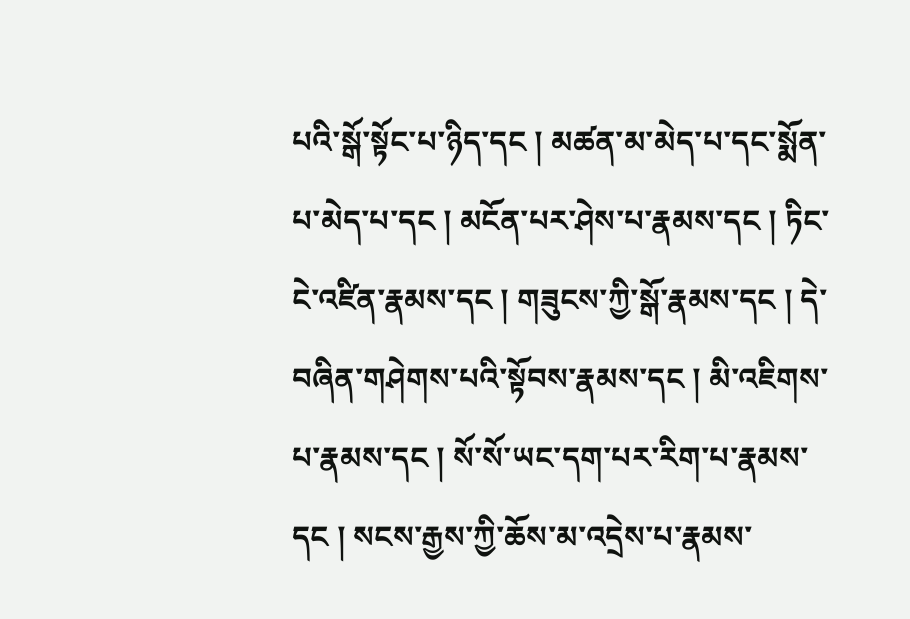པའི་སྒོ་སྟོང་པ་ཉིད་དང ། མཚན་མ་མེད་པ་དང་སྨོན་པ་མེད་པ་དང ། མངོན་པར་ཤེས་པ་རྣམས་དང ། ཏིང་ངེ་འཛིན་རྣམས་དང ། གཟུངས་ཀྱི་སྒོ་རྣམས་དང ། དེ་བཞིན་གཤེགས་པའི་སྟོབས་རྣམས་དང ། མི་འཇིགས་པ་རྣམས་དང ། སོ་སོ་ཡང་དག་པར་རིག་པ་རྣམས་དང ། སངས་རྒྱས་ཀྱི་ཆོས་མ་འདྲེས་པ་རྣམས་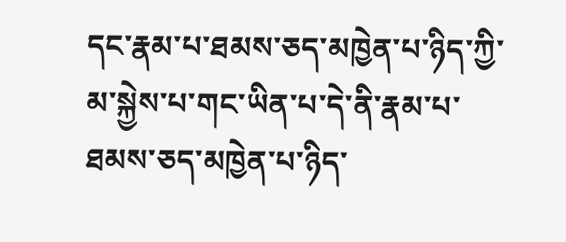དང་རྣམ་པ་ཐམས་ཅད་མཁྱེན་པ་ཉིད་ཀྱི་མ་སྐྱེས་པ་གང་ཡིན་པ་དེ་ནི་རྣམ་པ་ཐམས་ཅད་མཁྱེན་པ་ཉིད་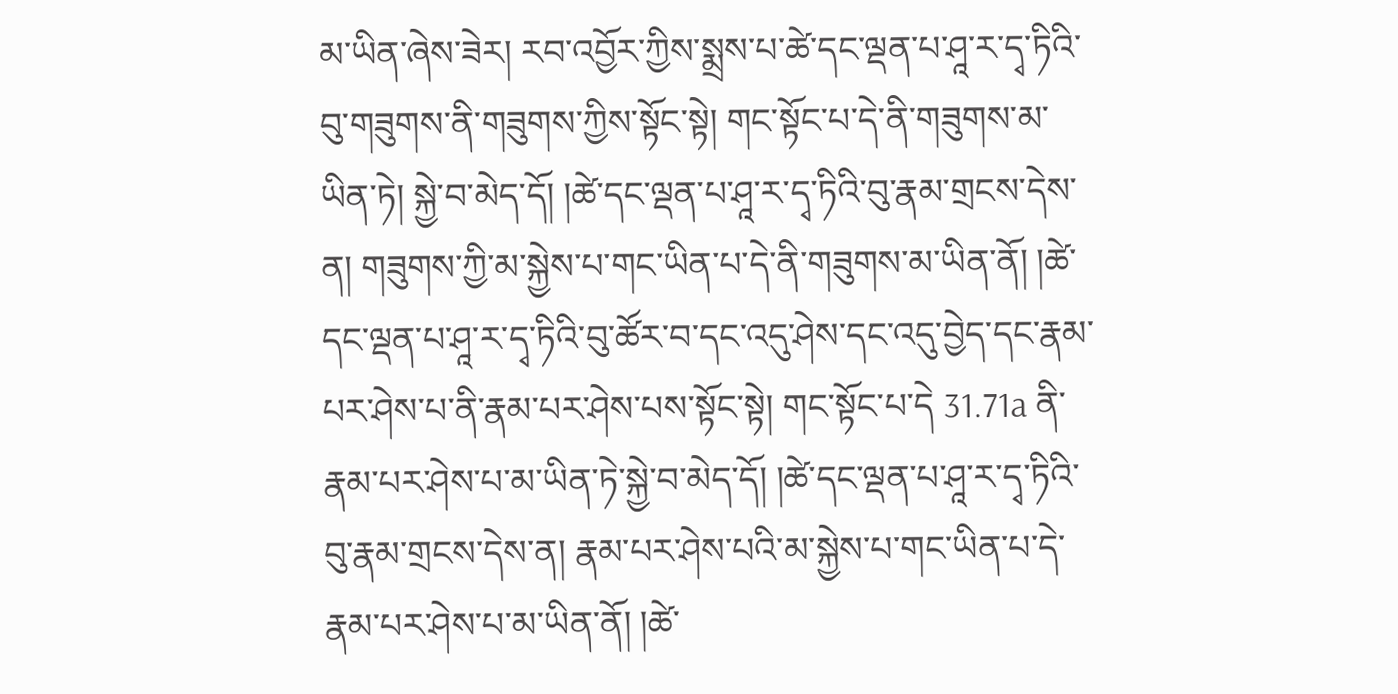མ་ཡིན་ཞེས་ཟེར། རབ་འབྱོར་ཀྱིས་སྨྲས་པ་ཚེ་དང་ལྡན་པ་ཤཱ་ར་དྭ་ཏིའི་བུ་གཟུགས་ནི་གཟུགས་ཀྱིས་སྟོང་སྟེ། གང་སྟོང་པ་དེ་ནི་གཟུགས་མ་ཡིན་ཏེ། སྐྱེ་བ་མེད་དོ། །ཚེ་དང་ལྡན་པ་ཤཱ་ར་དྭ་ཏིའི་བུ་རྣམ་གྲངས་དེས་ན། གཟུགས་ཀྱི་མ་སྐྱེས་པ་གང་ཡིན་པ་དེ་ནི་གཟུགས་མ་ཡིན་ནོ། །ཚེ་དང་ལྡན་པ་ཤཱ་ར་དྭ་ཏིའི་བུ་ཚོར་བ་དང་འདུ་ཤེས་དང་འདུ་བྱེད་དང་རྣམ་པར་ཤེས་པ་ནི་རྣམ་པར་ཤེས་པས་སྟོང་སྟེ། གང་སྟོང་པ་དེ 31.71a ནི་རྣམ་པར་ཤེས་པ་མ་ཡིན་ཏེ་སྐྱེ་བ་མེད་དོ། །ཚེ་དང་ལྡན་པ་ཤཱ་ར་དྭ་ཏིའི་བུ་རྣམ་གྲངས་དེས་ན། རྣམ་པར་ཤེས་པའི་མ་སྐྱེས་པ་གང་ཡིན་པ་དེ་རྣམ་པར་ཤེས་པ་མ་ཡིན་ནོ། །ཚེ་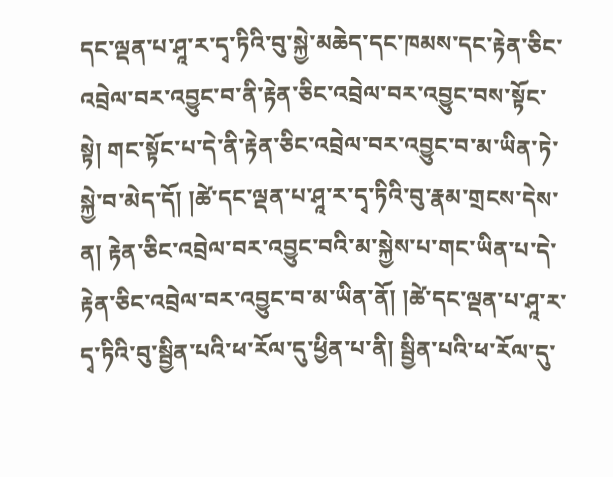དང་ལྡན་པ་ཤཱ་ར་དྭ་ཏིའི་བུ་སྐྱེ་མཆེད་དང་ཁམས་དང་རྟེན་ཅིང་འབྲེལ་བར་འབྱུང་བ་ནི་རྟེན་ཅིང་འབྲེལ་བར་འབྱུང་བས་སྟོང་སྟེ། གང་སྟོང་པ་དེ་ནི་རྟེན་ཅིང་འབྲེལ་བར་འབྱུང་བ་མ་ཡིན་ཏེ་སྐྱེ་བ་མེད་དོ། །ཚེ་དང་ལྡན་པ་ཤཱ་ར་དྭ་ཏིའི་བུ་རྣམ་གྲངས་དེས་ན། རྟེན་ཅིང་འབྲེལ་བར་འབྱུང་བའི་མ་སྐྱེས་པ་གང་ཡིན་པ་དེ་རྟེན་ཅིང་འབྲེལ་བར་འབྱུང་བ་མ་ཡིན་ནོ། །ཚེ་དང་ལྡན་པ་ཤཱ་ར་དྭ་ཏིའི་བུ་སྦྱིན་པའི་ཕ་རོལ་དུ་ཕྱིན་པ་ནི། སྦྱིན་པའི་ཕ་རོལ་དུ་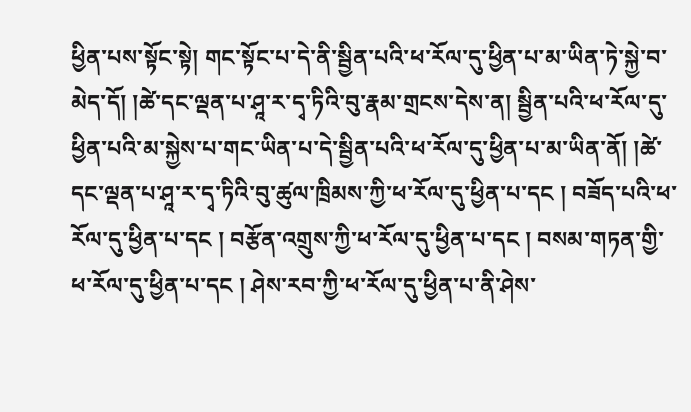ཕྱིན་པས་སྟོང་སྟེ། གང་སྟོང་པ་དེ་ནི་སྦྱིན་པའི་ཕ་རོལ་དུ་ཕྱིན་པ་མ་ཡིན་ཏེ་སྐྱེ་བ་མེད་དོ། །ཚེ་དང་ལྡན་པ་ཤཱ་ར་དྭ་ཏིའི་བུ་རྣམ་གྲངས་དེས་ན། སྦྱིན་པའི་ཕ་རོལ་དུ་ཕྱིན་པའི་མ་སྐྱེས་པ་གང་ཡིན་པ་དེ་སྦྱིན་པའི་ཕ་རོལ་དུ་ཕྱིན་པ་མ་ཡིན་ནོ། །ཚེ་དང་ལྡན་པ་ཤཱ་ར་དྭ་ཏིའི་བུ་ཚུལ་ཁྲིམས་ཀྱི་ཕ་རོལ་དུ་ཕྱིན་པ་དང ། བཟོད་པའི་ཕ་རོལ་དུ་ཕྱིན་པ་དང ། བརྩོན་འགྲུས་ཀྱི་ཕ་རོལ་དུ་ཕྱིན་པ་དང ། བསམ་གཏན་གྱི་ཕ་རོལ་དུ་ཕྱིན་པ་དང ། ཤེས་རབ་ཀྱི་ཕ་རོལ་དུ་ཕྱིན་པ་ནི་ཤེས་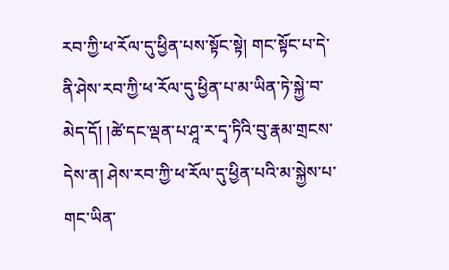རབ་ཀྱི་ཕ་རོལ་དུ་ཕྱིན་པས་སྟོང་སྟེ། གང་སྟོང་པ་དེ་ནི་ཤེས་རབ་ཀྱི་ཕ་རོལ་དུ་ཕྱིན་པ་མ་ཡིན་ཏེ་སྐྱེ་བ་མེད་དོ། །ཚེ་དང་ལྡན་པ་ཤཱ་ར་དྭ་ཏིའི་བུ་རྣམ་གྲངས་དེས་ན། ཤེས་རབ་ཀྱི་ཕ་རོལ་དུ་ཕྱིན་པའི་མ་སྐྱེས་པ་གང་ཡིན་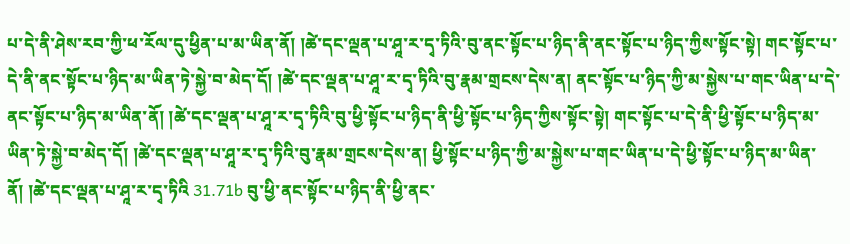པ་དེ་ནི་ཤེས་རབ་ཀྱི་ཕ་རོལ་དུ་ཕྱིན་པ་མ་ཡིན་ནོ། །ཚེ་དང་ལྡན་པ་ཤཱ་ར་དྭ་ཏིའི་བུ་ནང་སྟོང་པ་ཉིད་ནི་ནང་སྟོང་པ་ཉིད་ཀྱིས་སྟོང་སྟེ། གང་སྟོང་པ་དེ་ནི་ནང་སྟོང་པ་ཉིད་མ་ཡིན་ཏེ་སྐྱེ་བ་མེད་དོ། །ཚེ་དང་ལྡན་པ་ཤཱ་ར་དྭ་ཏིའི་བུ་རྣམ་གྲངས་དེས་ན། ནང་སྟོང་པ་ཉིད་ཀྱི་མ་སྐྱེས་པ་གང་ཡིན་པ་དེ་ནང་སྟོང་པ་ཉིད་མ་ཡིན་ནོ། །ཚེ་དང་ལྡན་པ་ཤཱ་ར་དྭ་ཏིའི་བུ་ཕྱི་སྟོང་པ་ཉིད་ནི་ཕྱི་སྟོང་པ་ཉིད་ཀྱིས་སྟོང་སྟེ། གང་སྟོང་པ་དེ་ནི་ཕྱི་སྟོང་པ་ཉིད་མ་ཡིན་ཏེ་སྐྱེ་བ་མེད་དོ། །ཚེ་དང་ལྡན་པ་ཤཱ་ར་དྭ་ཏིའི་བུ་རྣམ་གྲངས་དེས་ན། ཕྱི་སྟོང་པ་ཉིད་ཀྱི་མ་སྐྱེས་པ་གང་ཡིན་པ་དེ་ཕྱི་སྟོང་པ་ཉིད་མ་ཡིན་ནོ། །ཚེ་དང་ལྡན་པ་ཤཱ་ར་དྭ་ཏིའི 31.71b བུ་ཕྱི་ནང་སྟོང་པ་ཉིད་ནི་ཕྱི་ནང་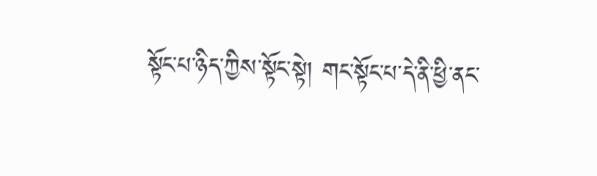སྟོང་པ་ཉིད་ཀྱིས་སྟོང་སྟེ། གང་སྟོང་པ་དེ་ནི་ཕྱི་ནང་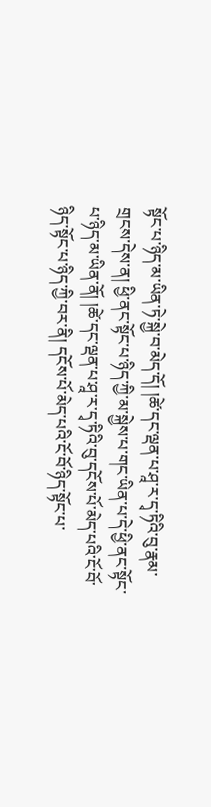སྟོང་པ་ཉིད་མ་ཡིན་ཏེ་སྐྱེ་བ་མེད་དོ། །ཚེ་དང་ལྡན་པ་ཤཱ་ར་དྭ་ཏིའི་བུ་རྣམ་གྲངས་དེས་ན། ཕྱི་ནང་སྟོང་པ་ཉིད་ཀྱི་མ་སྐྱེས་པ་གང་ཡིན་པ་དེ་ཕྱི་ནང་སྟོང་པ་ཉིད་མ་ཡིན་ནོ། །ཚེ་དང་ལྡན་པ་ཤཱ་ར་དྭ་ཏིའི་བུ་དངོས་པོ་མེད་པའི་ངོ་བོ་ཉིད་སྟོང་པ་ཉིད་ཀྱི་བར་ནི། དངོས་པོ་མེད་པའི་ངོ་བོ་ཉིད་སྟོང་པ་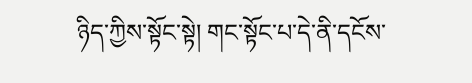ཉིད་ཀྱིས་སྟོང་སྟེ། གང་སྟོང་པ་དེ་ནི་དངོས་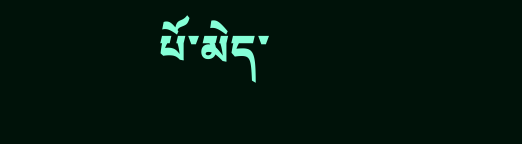པོ་མེད་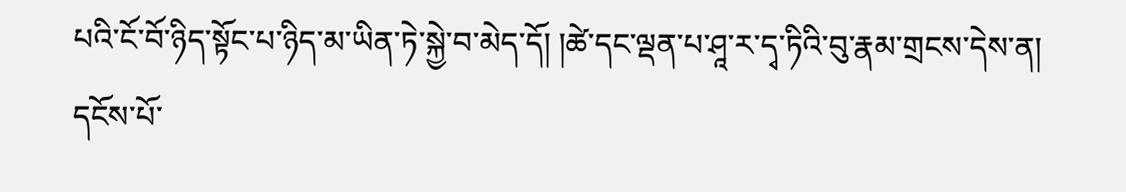པའི་ངོ་བོ་ཉིད་སྟོང་པ་ཉིད་མ་ཡིན་ཏེ་སྐྱེ་བ་མེད་དོ། །ཚེ་དང་ལྡན་པ་ཤཱ་ར་དྭ་ཏིའི་བུ་རྣམ་གྲངས་དེས་ན། དངོས་པོ་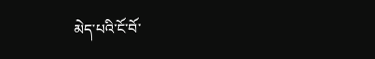མེད་པའི་ངོ་བོ་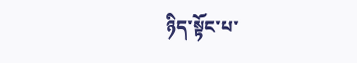ཉིད་སྟོང་པ་